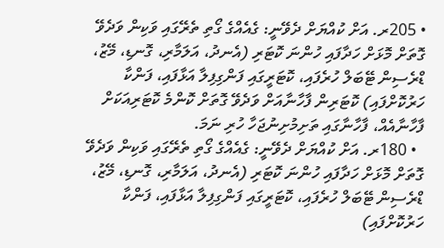• 205ރ. އަށް ކުއްޔަށް ދެވޭނީ: ގެއެއްގެ ގޯތި ތެރޭގައި ވަކިން ވަދެވޭ ގޮތަށް މޮޅަށް ހަދާފައި ހުންނަ ކޮޓަރި (އެނދު، އަލަމާރި، ގޮނޑި، މޭޒު، ޑްރެސިން ޓޭބަލް ހުރެފައި، ކޮޓަރީގައި ފަންގިފިލާ އަޅާފައި، ފަންކާ ހަރުކޮށްފައި) ކޮޓަރިން ފާހާނާއަށް ވަދެވޭ ގޮތަށް ކޮންމެ ކޮޓަރިއަކަށް ފާހާނާއެއް، ފާހާނާގައި ތަށިމުށިނުޖަހާ ހުރި ނަމަ.
  • 180ރ. އަށް ކުއްޔަށް ދެވޭނީ: ގެއެއްގެ ގޯތި ތެރޭގައި ވަކިން ވަދެވޭ ގޮތަށް މޮޅަށް ހަދާފައި ހުންނަ ކޮޓަރި (އެނދު، އަލަމާރި، ގޮނޑި، މޭޒު، ޑްރެސިން ޓޭބަލް ހުރެފައި، ކޮޓަރީގައި ފަންގިފިލާ އަޅާފައި، ފަންކާ ހަރުކޮށްފައި)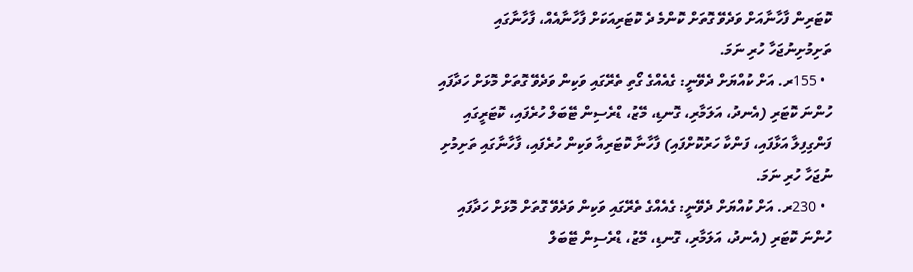ކޮޓަރިން ފާހާނާއަށް ވަދެވޭ ގޮތަށް ކޮންމެ ދެ ކޮޓަރިއަކަށް ފާހާނާއެއް، ފާހާނާގައި ތަށިމުށިނުޖަހާ ހުރި ނަމަ.
  • 155ރ. އަށް ކުއްޔަށް ދެވޭނީ: ގެއެއްގެ ގޯތި ތެރޭގައި ވަކިން ވަދެވޭ ގޮތަށް މޮޅަށް ހަދާފައި ހުންނަ ކޮޓަރި (އެނދު، އަލަމާރި، ގޮނޑި، މޭޒު، ޑްރެސިން ޓޭބަލް ހުރެފައި، ކޮޓަރީގައި ފަންގިފިލާ އަޅާފައި، ފަންކާ ހަރުކޮށްފައި) ފާހާނާ ކޮޓަރިއާ ވަކިން ހުރެފައި، ފާހާނާގައި ތަށިމުށި ނުޖަހާ ހުރި ނަމަ.
  • 230ރ. އަށް ކުއްޔަށް ދެވޭނީ: ގެއެއްގެ ތެރޭގައި ވަކިން ވަދެވޭ ގޮތަށް މޮޅަށް ހަދާފައި ހުންނަ ކޮޓަރި (އެނދު، އަލަމާރި، ގޮނޑި، މޭޒު، ޑްރެސިން ޓޭބަލް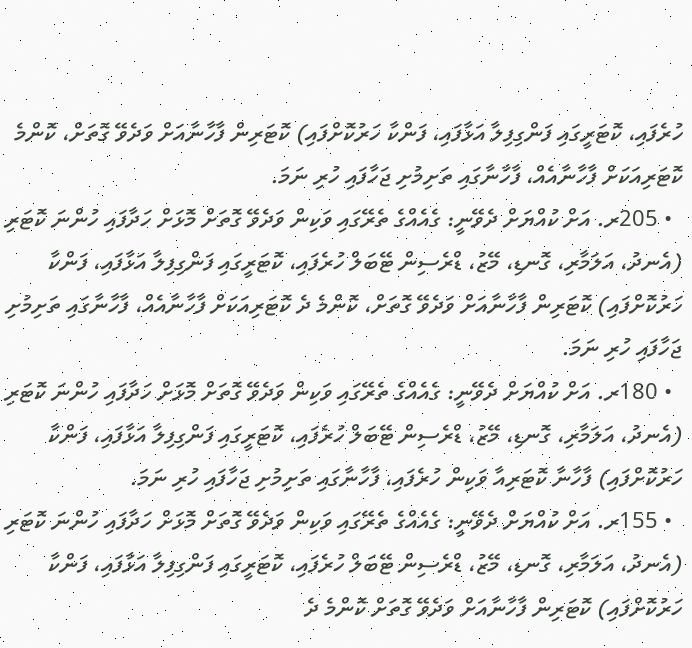ހުރެފައި، ކޮޓަރީގައި ފަންގިފިލާ އަޅާފައި، ފަންކާ ހަރުކޮށްފައި) ކޮޓަރިން ފާހާނާއަށް ވަދެވޭ ގޮތަށް، ކޮންމެ ކޮޓަރިއަކަށް ފާހާނާއެއް، ފާހާނާގައި ތަށިމުށި ޖަހާފައި ހުރި ނަމަ.
  • 205ރ. އަށް ކުއްޔަށް ދެވޭނީ: ގެއެއްގެ ތެރޭގައި ވަކިން ވަދެވޭ ގޮތަށް މޮޅަށް ހަދާފައި ހުންނަ ކޮޓަރި (އެނދު، އަލަމާރި، ގޮނޑި، މޭޒު، ޑްރެސިން ޓޭބަލް ހުރެފައި، ކޮޓަރީގައި ފަންގިފިލާ އަޅާފައި، ފަންކާ ހަރުކޮށްފައި) ކޮޓަރިން ފާހާނާއަށް ވަދެވޭ ގޮތަށް، ކޮންމެ ދެ ކޮޓަރިއަކަށް ފާހާނާއެއް، ފާހާނާގައި ތަށިމުށި ޖަހާފައި ހުރި ނަމަ.
  • 180ރ. އަށް ކުއްޔަށް ދެވޭނީ: ގެއެއްގެ ތެރޭގައި ވަކިން ވަދެވޭ ގޮތަށް މޮޅަށް ހަދާފައި ހުންނަ ކޮޓަރި (އެނދު، އަލަމާރި، ގޮނޑި، މޭޒު، ޑްރެސިން ޓޭބަލް ހުރެފައި، ކޮޓަރީގައި ފަންގިފިލާ އަޅާފައި، ފަންކާ ހަރުކޮށްފައި) ފާހާނާ ކޮޓަރިއާ ވަކިން ހުރެފައި، ފާހާނާގައި ތަށިމުށި ޖަހާފައި ހުރި ނަމަ.
  • 155ރ. އަށް ކުއްޔަށް ދެވޭނީ: ގެއެއްގެ ތެރޭގައި ވަކިން ވަދެވޭ ގޮތަށް މޮޅަށް ހަދާފައި ހުންނަ ކޮޓަރި (އެނދު، އަލަމާރި، ގޮނޑި، މޭޒު، ޑްރެސިން ޓޭބަލް ހުރެފައި، ކޮޓަރީގައި ފަންގިފިލާ އަޅާފައި، ފަންކާ ހަރުކޮށްފައި) ކޮޓަރިން ފާހާނާއަށް ވަދެވޭ ގޮތަށް ކޮންމެ ދެ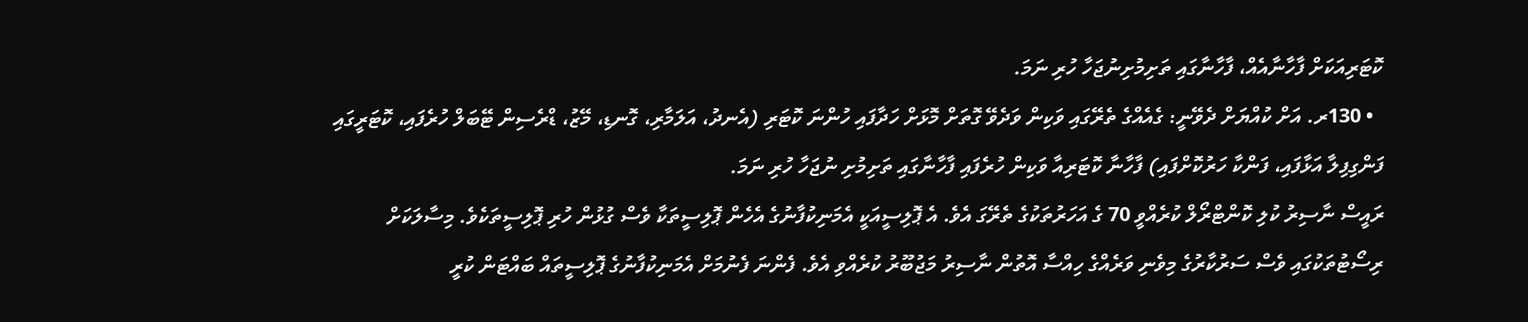ކޮޓަރިއަކަށް ފާހާނާއެއް، ފާހާނާގައި ތަށިމުށިނުޖަހާ ހުރި ނަމަ.
  • 130ރ. އަށް ކުއްޔަށް ދެވޭނީ: ގެއެއްގެ ތެރޭގައި ވަކިން ވަދެވޭ ގޮތަށް މޮޅަށް ހަދާފައި ހުންނަ ކޮޓަރި (އެނދު، އަލަމާރި، ގޮނޑި، މޭޒު، ޑްރެސިން ޓޭބަލް ހުރެފައި، ކޮޓަރީގައި ފަންގިފިލާ އަޅާފައި، ފަންކާ ހަރުކޮށްފައި) ފާހާނާ ކޮޓަރިއާ ވަކިން ހުރެފައި ފާހާނާގައި ތަށިމުށި ނުޖަހާ ހުރި ނަމަ.
ރައީސް ނާސިރު ކުލި ކޮންޓްރޯލް ކުރެއްވީ 70 ގެ އަހަރުތަކުގެ ތެރޭގަ އެވެ. އެ ޕޮލިސީއަކީ އެމަނިކުފާނުގެ އެހެން ޕޮލިސީތަކާ ވެސް ގުޅުން ހުރި ޕޮލިސީތަކެވެ. މިސާލަކަށް ރިސޯޓުތަކުގައި ވެސް ސަރުކާރުގެ މިވެނި ވަރެއްގެ ހިއްސާ އޮތުން ނާސިރު މަޖުބޫރު ކުރެއްވި އެވެ. ފެންނަ ފެނުމަށް އެމަނިކުފާނުގެ ޕޮލިސީތައް ބައްޓަން ކުރީ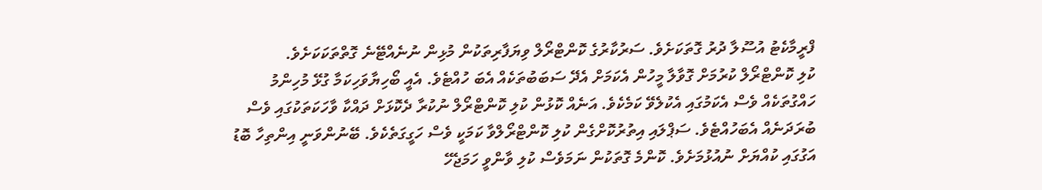ފްރީމާކެޓު އުސޫލާ ދުރު ގޮތަކަށެވެ. ސަރުކާރުގެ ކޮންޓްރޯލް ވިޔަފާރިތަކުން މުޅިން ނުނެއްޓޭނެ ގޮތްތަކަކަށެވެ.
ކުލި ކޮންޓްރޯލް ކުރުމަށް ގޮވާލާ މީހުން އެކަމަށް އެދޭ ސަބަބުތަކެއް އެބަ ހުއްޓެވެ. އެއީ ބޯހިޔާވަހިކަމާ ގުޅޭ މުހިންމު ހައްގުތަކެއް ވެސް އެކަމުގައި އެކުލެވޭ ކަމެކެވެ. އަނެއް ކޮޅުން ކުލި ކޮންޓްރޯލް ނުކުރާ ދެކޮޅަށް ދައްކާ ވާހަކަތަކުގައި ވެސް ބުރަދަނެއް އެބަހުއްޓެވެ. ސަޕްލައި އިތުރުކޮށްގެން ކުލި ކޮންޓްރޯލްވާ ކަމަކީ ވެސް ހަގީގަތެކެވެ. ބޭނުންވަނީ އިންތިހާ ބޮޑު އަގުގައި ކުއްޔަށް ނުއުޅުމަށެވެ. ކޮންމެ ގޮތަކުން ނަމަވެސް ކުލި ވާންވީ ހަމަޖެހޭ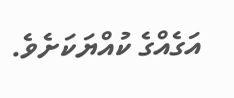އަގެއްގެ ކުއްޔަކަށެވެ.